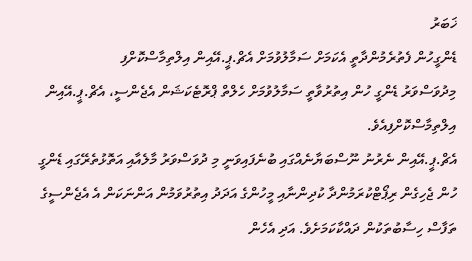ޚަބަރު
ޑެންގީހުން ފެތުރެމުންދާތީ އެކަމަށް ސަމާލުވުމަށް އެޗް.ޕީ.އޭއިން އިލްތިމާސްކޮށްފި
މިދުވަސްވަރު ޑެންގީ ހުން އިތުރުވާތީ ސަމާލުވުމަށް ހެލްތް ޕްރޮޓެކަޝަން އެޖެންސީ، އެޗް.ޕީ.އޭއިން އިލްތިމާސްކޮށްފިއެވެ.
އެޗް.ޕީ.އޭއިން ނެރުނު ނޫސްބަޔާނެއްގައި ބުނެފައިވަނީ މި ދުވަސްވަރު މާލެއާއި އަތޮޅުތެރޭގައި ޑެންގީ ހުން ޖެހިގެން ރިޕޯޓްކުރަމުންދާ ކުދިންނާއި މީހުންގެ އަދަދު އިތުރުވަމުން އަންނަކަން އެ އެޖެންސީގެ ތަފާސް ހިސާބުތަކުން ދައްކާކަމަށެވެ. އަދި އެހެން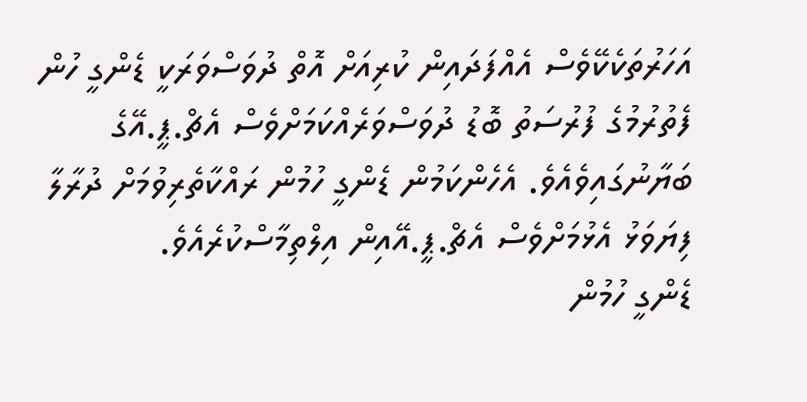އަހަރުތަކެކޭވެސް އެއްފަދައިން ކުރިއަށް އޮތް ދުވަސްވަރަކީ ޑެންގީ ހުން ފެތުރުމުގެ ފުރުސަތު ބޮޑު ދުވަސްވަރެއްކަމަށްވެސް އެޗް.ޕީ.އޭގެ ބަޔާނުގައިވެއެވެ. އެހެންކަމުން ޑެންގީ ހުމުން ރައްކާތެރިވުމަށް ދުރާލާ ފިޔަވަޅު އެޅުމަށްވެސް އެޗް.ޕީ.އޭއިން އިލްތިމާސްކުރެއެވެ.
ޑެންގީ ހުމުން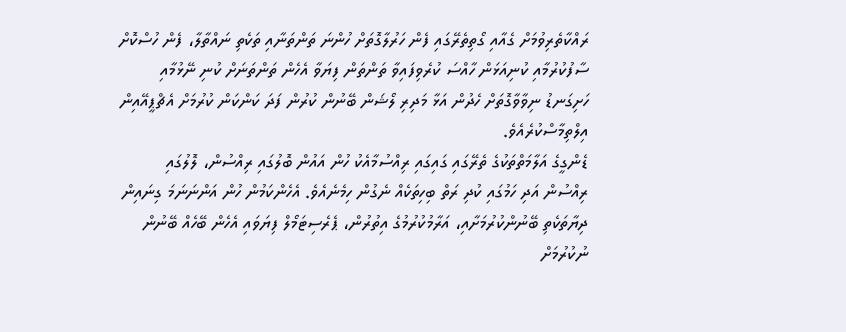ރައްކާތެރިވުމަށް ގެއާއި ގޯތިތެރޭގައި ފެން ހަރުލާގޮތަށް ހުންނަ ތަންތަނާއި ތަކެތި ނައްތާލާ، ފެން ހުސްކޮށް ސާފުކުރުމާއި ކުނިއަޅަން ހާއްސަ ކުރެވިފައިވާ ތަންތަން ފިޔަވާ އެހެން ތަންތަނަށް ކުނި ނޭޅުމާއި ހަށިގަނޑު ނިވާވާގޮތަށް ހެދުން އަޅާ މަދިރި ލޯޝަން ބޭނުން ކުރުން ފަދަ ކަންކަން ކުރުމަށް އެޗްޕީއޭއިން އިލްތިމާސްކުރެއެވެ.
ޑެންގީގެ އަލާމަތްތަކުގެ ތެރޭގައި ގައިގައި ރިއްސުމާއެކު ހުން އައުން ބޮލުގައި ރިއްސުން، ލޮލުގައި ރިއްސުން އަދި ހަމުގައި ކުދި ރަތް ބިހިތަކެއް ނެގުން ހިމެނެއެވެ. އެހެންކަމުން ހުން އަންނަނަމަ ގިނައިން ދިޔާތަކެތި ބޭނުންކުރުމަށާއި، އަރާމުކުރުމުގެ އިތުރުން، ޕެރެސިޓަމޯލް ފިޔަވައި އެހެން ބޭހެއް ބޭނުން ނުކުރުމަށް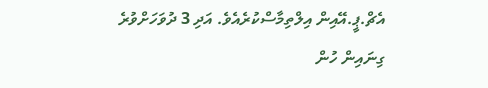އެޗް.ޕީ.އޭއިން އިލްތިމާސްކުރެއެވެ. އަދި 3 ދުވަހަށްވުރެ ގިނައިން ހުން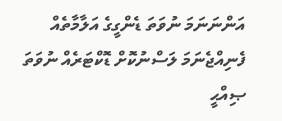އަންނަނަމަ ނުވަތަ ޑެންގީގެ އަލާމާތެއް ފެނިއްޖެނަމަ ލަސްނުކޮށް ޑޮކްޓަރެއް ނުވަތަ ޞިއްޙީ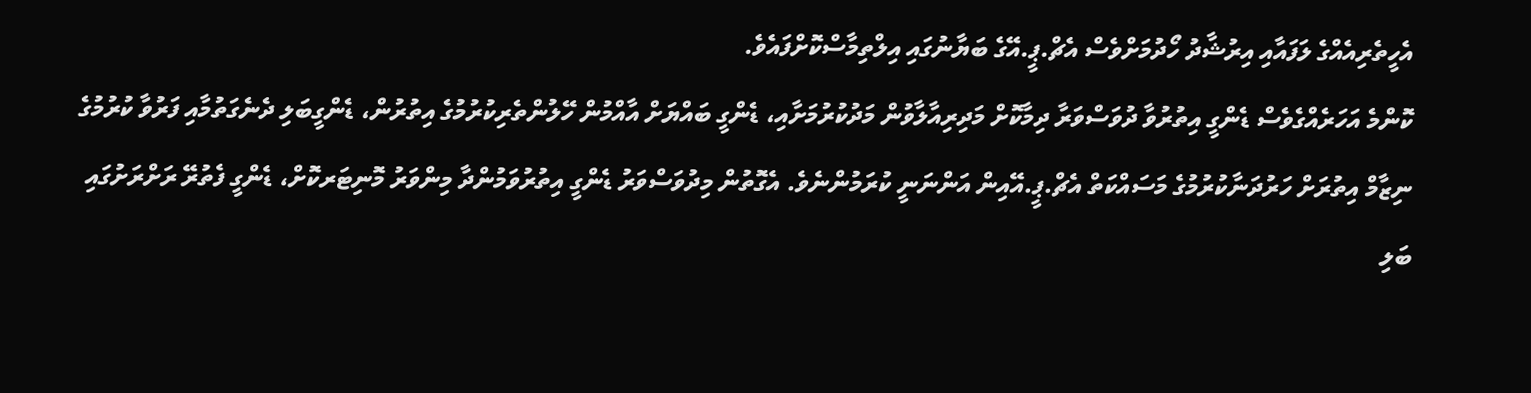އެހީތެރިއެއްގެ ލަފައާއި އިރުޝާދު ހޯދުމަށްވެސް އެޗް.ޕީ.އޭގެ ބަޔާނުގައި އިލްތިމާސްކޮށްފައެވެ.
ކޮންމެ އަހަރެއްގެވެސް ޑެންގީ އިތުރުވާ ދުވަސްވަރާ ދިމާކޮށް މަދިރިއާލާވުން މަދުކުރުމަށާއި، ޑެންގީ ބައްޔަށް އާއްމުން ހޭލުންތެރިކުރުމުގެ އިތުރުން، ޑެންގީބަލި ދެނެގަތުމާއި ފަރުވާ ކުރުމުގެ ނިޒާމް އިތުރަށް ހަރުދަނާކުރުމުގެ މަސައްކަތް އެޗް.ޕީ.އޭއިން އަންނަނީ ކުރަމުންނެވެ. އެގޮތުން މިދުވަސްވަރު ޑެންގީ އިތުރުވަމުންދާ މިންވަރު މޮނިޓަރކޮށް، ޑެންގީ ފެތުރޭ ރަށްރަށުގައި ބަލި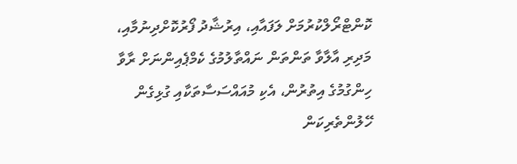ކޮންޓްރޯލްކުރުމަށް ލަފައާއި، އިރުޝާދު ފޯރުކޮށްދިނުމާއި، މަދިރި އާލާވާ ތަންތަން ނައްތާލުމުގެ ކެމްޕެއިންނަށް ރާވާ ހިންގުމުގެ އިތުރުން، އެކި މުއައްސަސާތަކާއި ގުޅިގެން ހޭލުންތެރިކަން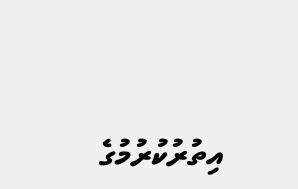އިތުރުކުރުމުގެ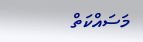މަސައްކަތް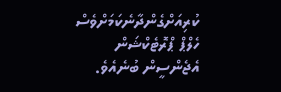ކުރިއަށްގެންދާނެކަމަށްވެސް ހެލްޕް ޕްރޮޓެކްޝަން އެޖެންސީން ބުނެއެވެ.